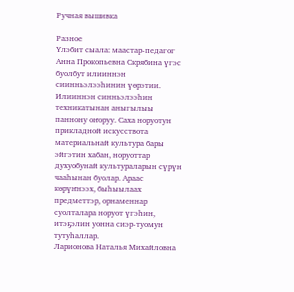Ручная вышивка

Разное
Үлэбит сыала: маастар-педагог Анна Прокопьевна Скрябина үгэс буолбут илииннэн сиинньэлээһинин үөрэтии. Илииннэн синньэлээһин техникатынан аныгылыы паннону оҥоруу. Саха норуотун прикладной искусствота материальнай культура бары эйгэтин хабан, норуоттар духуобунай культураларын сүрүн чааһынан буолар. Араас көрүҥнээх, быһыылаах предметтэр, орнаменнар суолталара норуот үгэһин, итэҕэлин уонна сиэр-туомун тутуһаллар.
Ларионова Наталья Михайловна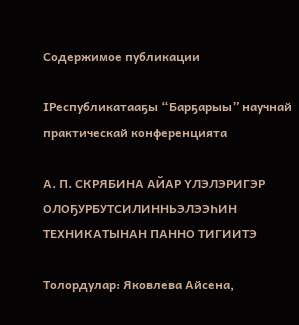Содержимое публикации

IРеспубликатааҕы “Барҕарыы” научнай практическай конференцията

А. П. СКРЯБИНА АЙАР ҮЛЭЛЭРИГЭР ОЛОҔУРБУТСИЛИННЬЭЛЭЭҺИН ТЕХНИКАТЫНАН ПАННО ТИГИИТЭ

Толордулар: Яковлева Айсена,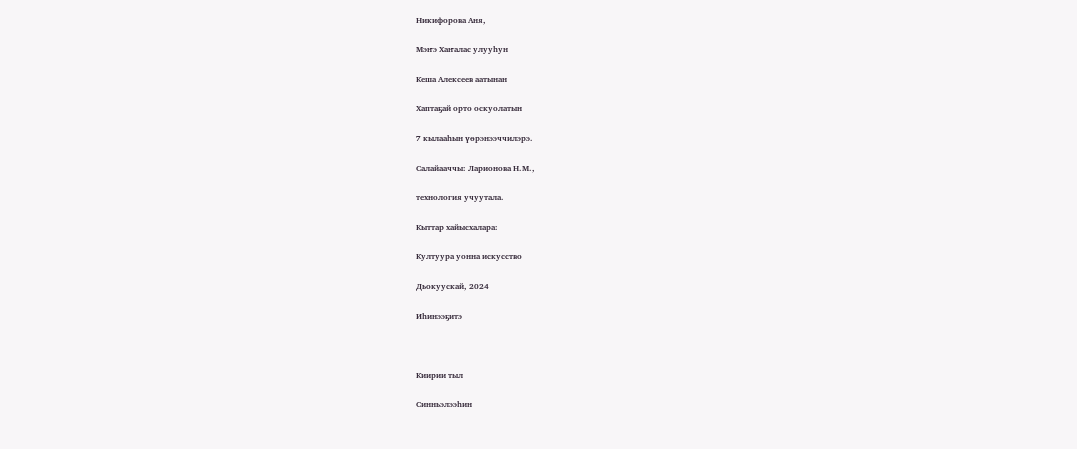Никифорова Аня,

Мэҥэ Хаҥалас улууһун

Кеша Алексеев аатынан

Хаптаҕай орто оскуолатын

7 кылааһын үөрэнээччилэрэ.

Салайааччы: Ларионова Н.М.,

технология учуутала.

Кыттар хайысхалара:

Култуура уонна искусство

Дьокуускай, 2024

Иһинээҕитэ



Киирии тыл

Синньэлээһин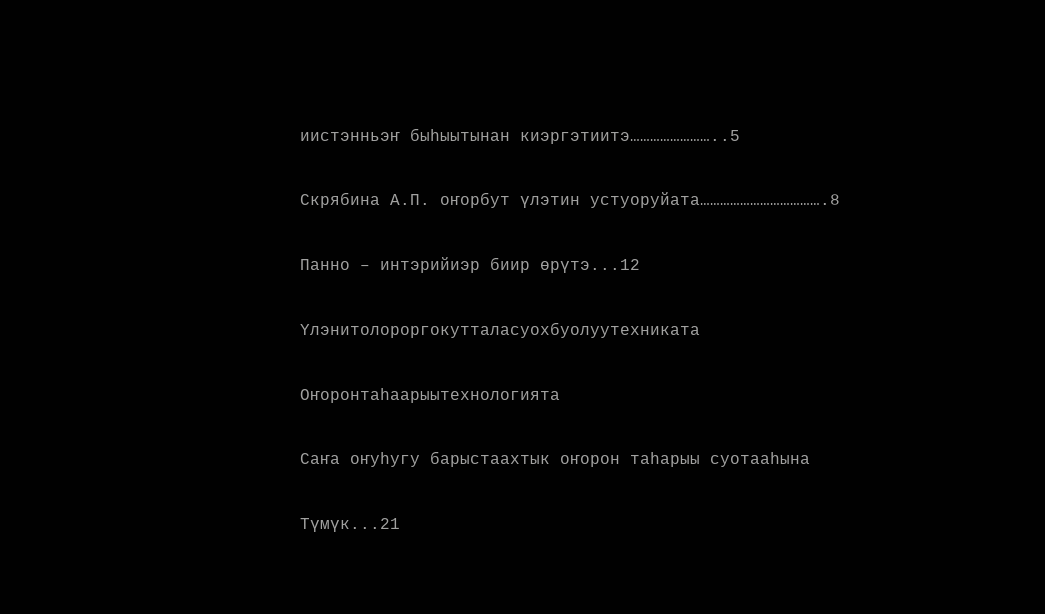иистэнньэҥ быһыытынан киэргэтиитэ……………………..5

Скрябина А.П. оҥорбут үлэтин устуоруйата……………………………….8

Панно – интэрийиэр биир өрүтэ...12

Үлэнитолороргокутталасуохбуолуутехниката

Оҥоронтаһаарыытехнологията

Саҥа оҥуһугу барыстаахтык оҥорон таһарыы суотааһына

Түмүк...21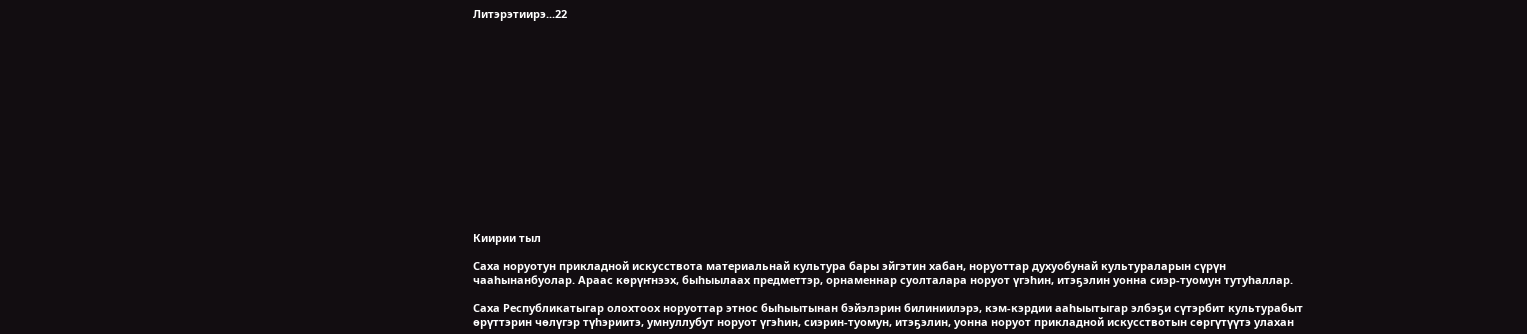Литэрэтиирэ...22















Киирии тыл

Саха норуотун прикладной искусствота материальнай культура бары эйгэтин хабан, норуоттар духуобунай культураларын сүрүн чааһынанбуолар. Араас көрүҥнээх, быһыылаах предметтэр, орнаменнар суолталара норуот үгэһин, итэҕэлин уонна сиэр-туомун тутуһаллар.

Саха Республикатыгар олохтоох норуоттар этнос быһыытынан бэйэлэрин билиниилэрэ, кэм-кэрдии ааһыытыгар элбэҕи сүтэрбит культурабыт өрүттэрин чөлүгэр түһэриитэ, умнуллубут норуот үгэһин, сиэрин-туомун, итэҕэлин, уонна норуот прикладной искусствотын сөргүтүүтэ улахан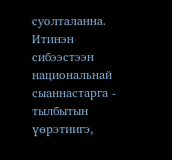суолталанна. Итинэн сибээстээн национальнай сыаннастарга - тылбытын үөрэтиигэ,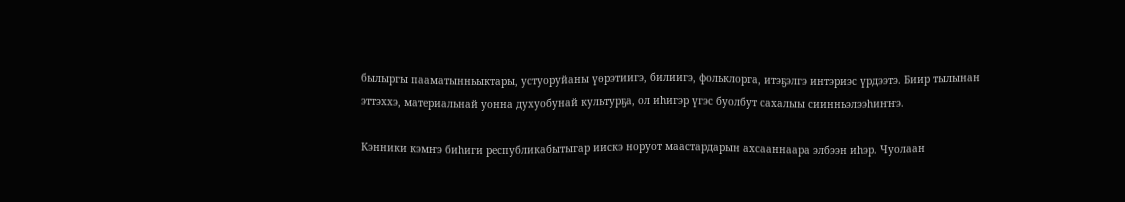былыргы пааматынньыктары, устуоруйаны үөрэтиигэ, билиигэ, фольклорга, итэҕэлгэ интэриэс үрдээтэ. Биир тылынан эттэххэ, материальнай уонна духуобунай культурҕа, ол иһигэр үгэс буолбут сахалыы сиинньэлээһиҥҥэ.

Кэнники кэмҥэ биһиги республикабытыгар иискэ норуот маастардарын ахсааннаара элбээн иһэр. Чуолаан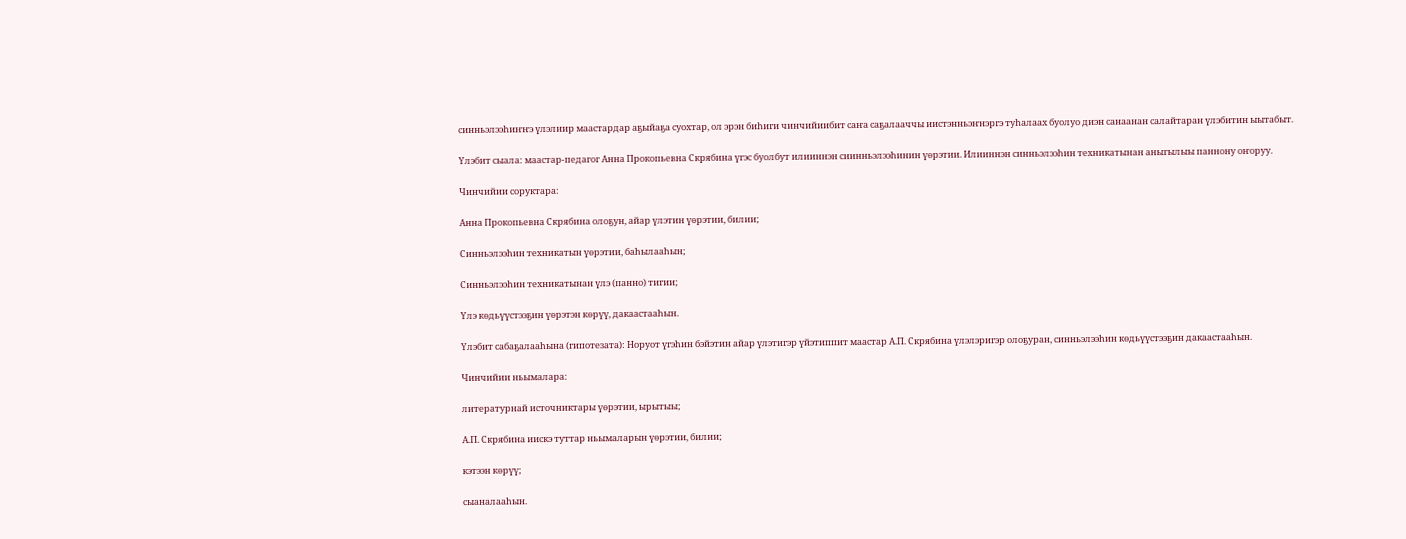синньэлээһиҥҥэ үлэлиир маастардар аҕыйаҕа суохтар, ол эрэн биһиги чинчийиибит саҥа саҕалааччы иистэнньэҥнэргэ туһалаах буолуо диэн санаанан салайтаран үлэбитин ыытабыт.

Үлэбит сыала: маастар-педагог Анна Прокопьевна Скрябина үгэс буолбут илииннэн сиинньэлээһинин үөрэтии. Илииннэн синньэлээһин техникатынан аныгылыы паннону оҥоруу.

Чинчийии соруктара:

Анна Прокопьевна Скрябина олоҕун, айар үлэтин үөрэтии, билии;

Синньэлээһин техникатын үөрэтии, баһылааһын;

Синньэлээһин техникатынан үлэ (панно) тигии;

Үлэ көдьүүстээҕин үөрэтэн көрүү, дакаастааһын.

Үлэбит сабаҕалааһына (гипотезата): Норуот үгэһин бэйэтин айар үлэтигэр үйэтиппит маастар А.П. Скрябина үлэлэригэр олоҕуран, синньэлээһин көдьүүстээҕин дакаастааһын.

Чинчийии ньымалара:

литературнай источниктары үөрэтии, ырытыы;

А.П. Скрябина иискэ туттар ньымаларын үөрэтии, билии;

кэтээн көрүү;

сыаналааһын.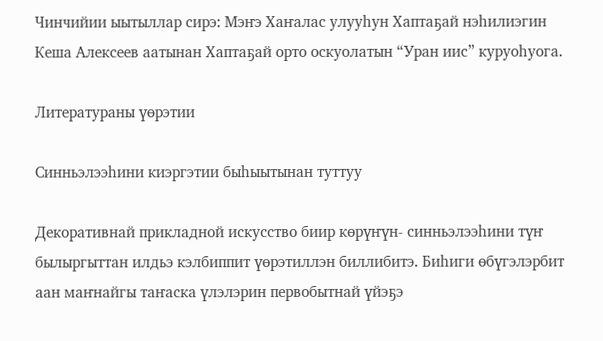Чинчийии ыытыллар сирэ: Мэҥэ Хаҥалас улууһун Хаптаҕай нэһилиэгин Кеша Алексеев аатынан Хаптаҕай орто оскуолатын “Уран иис” куруоһуога.

Литератураны үөрэтии

Синньэлээһини киэргэтии быһыытынан туттуу

Декоративнай прикладной искусство биир көрүҥүн- синньэлээһини түҥ былыргыттан илдьэ кэлбиппит үөрэтиллэн биллибитэ. Биһиги өбүгэлэрбит аан маҥнайгы таҥаска үлэлэрин первобытнай үйэҕэ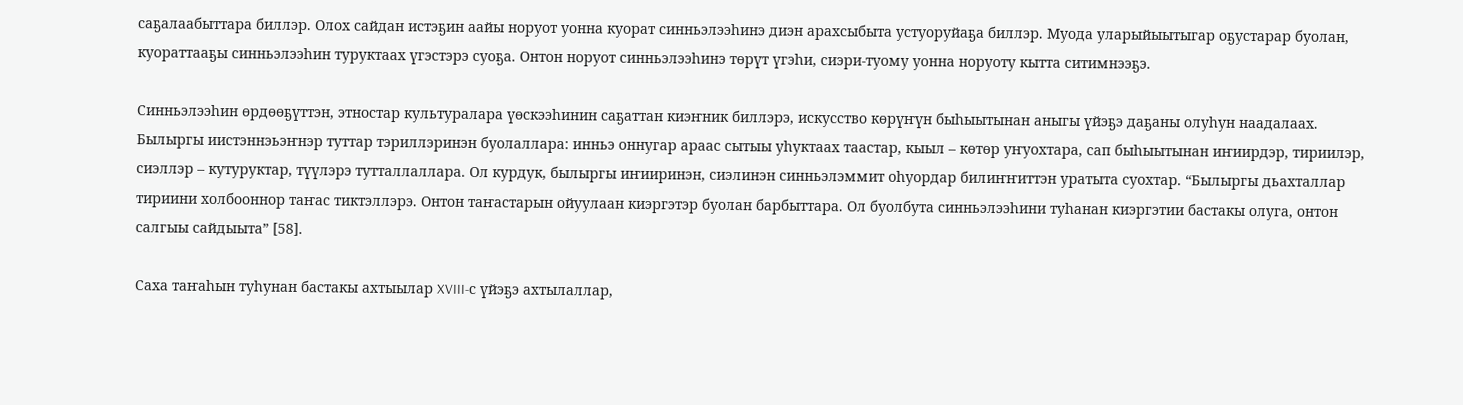саҕалаабыттара биллэр. Олох сайдан истэҕин аайы норуот уонна куорат синньэлээһинэ диэн арахсыбыта устуоруйаҕа биллэр. Муода уларыйыытыгар оҕустарар буолан, куораттааҕы синньэлээһин туруктаах үгэстэрэ суоҕа. Онтон норуот синньэлээһинэ төрүт үгэһи, сиэри-туому уонна норуоту кытта ситимнээҕэ.

Синньэлээһин өрдөөҕүттэн, этностар культуралара үөскээһинин саҕаттан киэҥник биллэрэ, искусство көрүҥүн быһыытынан аныгы үйэҕэ даҕаны олуһун наадалаах. Былыргы иистэннэьэҥнэр туттар тэриллэринэн буолаллара: инньэ оннугар араас сытыы уһуктаах таастар, кыыл – көтөр уҥуохтара, сап быһыытынан иҥиирдэр, тириилэр, сиэллэр – кутуруктар, түүлэрэ тутталлаллара. Ол курдук, былыргы иҥииринэн, сиэлинэн синньэлэммит оһуордар билиҥҥиттэн уратыта суохтар. “Былыргы дьахталлар тириини холбооннор таҥас тиктэллэрэ. Онтон таҥастарын ойуулаан киэргэтэр буолан барбыттара. Ол буолбута синньэлээһини туһанан киэргэтии бастакы олуга, онтон салгыы сайдыыта” [58].

Саха таҥаһын туһунан бастакы ахтыылар XVIII-с үйэҕэ ахтылаллар,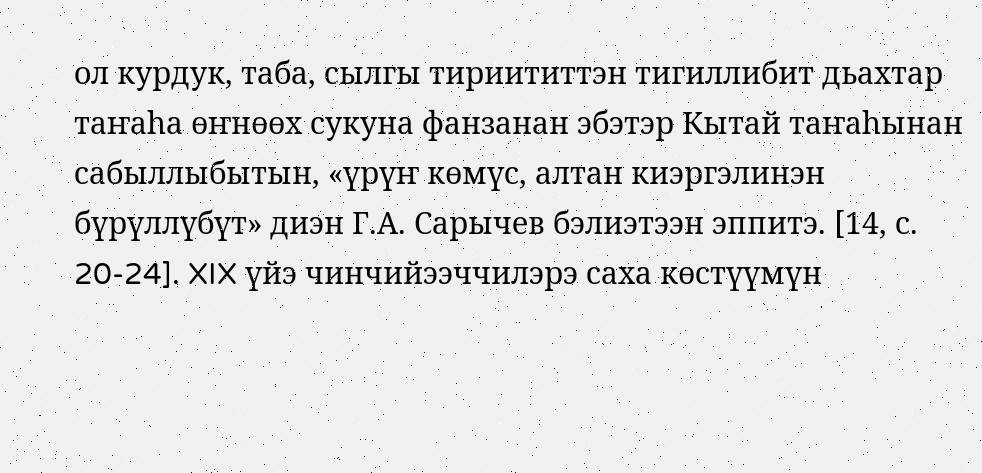ол курдук, таба, сылгы тириититтэн тигиллибит дьахтар таҥаһа өҥнөөх сукуна фанзанан эбэтэр Кытай таҥаһынан сабыллыбытын, «үрүҥ көмүс, алтан киэргэлинэн бүрүллүбүт» диэн Г.А. Сарычев бэлиэтээн эппитэ. [14, с. 20-24]. XIX үйэ чинчийээччилэрэ саха көстүүмүн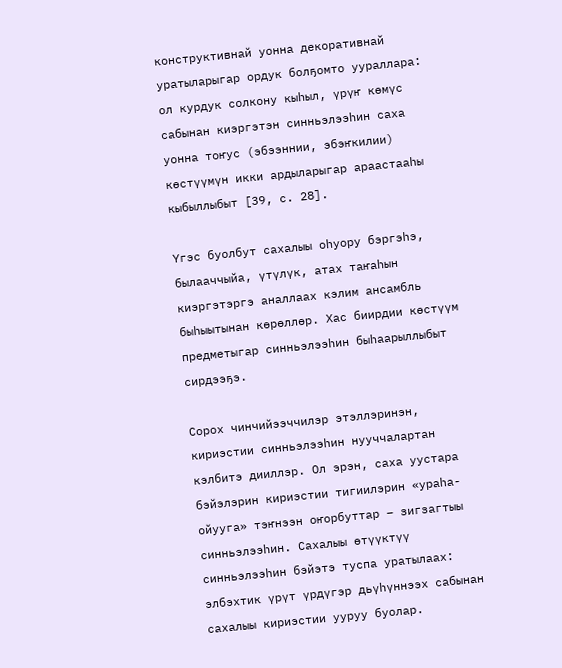конструктивнай уонна декоративнай уратыларыгар ордук болҕомто уураллара: ол курдук солкону кыһыл, үрүҥ көмүс сабынан киэргэтэн синньэлээһин саха уонна тоҥус (эбээннии, эбэҥкилии) көстүүмүн икки ардыларыгар араастааһы кыбыллыбыт [39, с. 28].

Үгэс буолбут сахалыы оһуору бэргэһэ, былааччыйа, үтүлүк, атах таҥаһын киэргэтэргэ аналлаах кэлим ансамбль быһыытынан көрөллөр. Хас биирдии көстүүм предметыгар синньэлээһин быһаарыллыбыт сирдээҕэ.

Сорох чинчийээччилэр этэллэринэн, кириэстии синньэлээһин нууччалартан кэлбитэ дииллэр. Ол эрэн, саха уустара бэйэлэрин кириэстии тигиилэрин «ураһа-ойууга» тэҥнээн оҥорбуттар – зигзагтыы синньэлээһин. Сахалыы өтүүктүү синньэлээһин бэйэтэ туспа уратылаах: элбэхтик үрүт үрдүгэр дьүһүннээх сабынан сахалыы кириэстии ууруу буолар.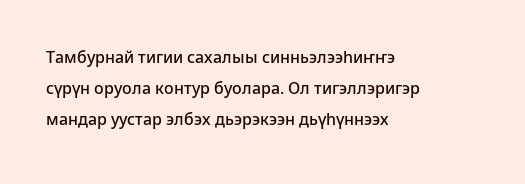Тамбурнай тигии сахалыы синньэлээһиҥҥэ сүрүн оруола контур буолара. Ол тигэллэригэр мандар уустар элбэх дьэрэкээн дьүһүннээх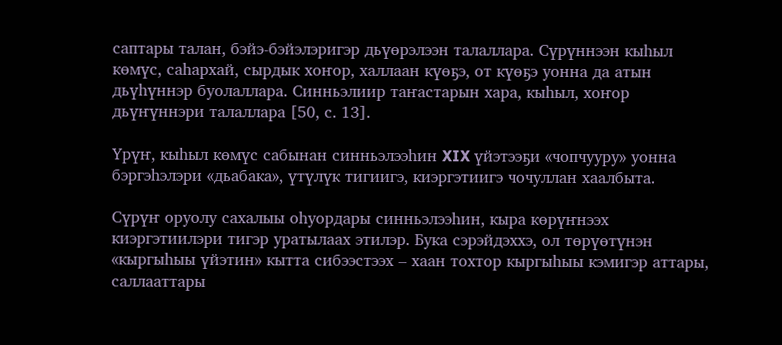саптары талан, бэйэ-бэйэлэригэр дьүөрэлээн талаллара. Сүрүннээн кыһыл көмүс, саһархай, сырдык хоҥор, халлаан күөҕэ, от күөҕэ уонна да атын дьүһүннэр буолаллара. Синньэлиир таҥастарын хара, кыһыл, хоҥор дьүҥүннэри талаллара [50, с. 13].

Үрүҥ, кыһыл көмүс сабынан синньэлээһин XIX үйэтээҕи «чопчууру» уонна бэргэһэлэри «дьабака», үтүлүк тигиигэ, киэргэтиигэ чочуллан хаалбыта.

Сүрүҥ оруолу сахалыы оһуордары синньэлээһин, кыра көрүҥнээх киэргэтиилэри тигэр уратылаах этилэр. Бука сэрэйдэххэ, ол төрүөтүнэн «кыргыһыы үйэтин» кытта сибээстээх – хаан тохтор кыргыһыы кэмигэр аттары, саллааттары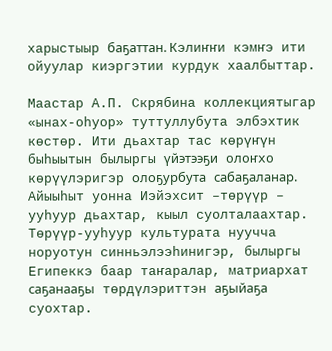харыстыыр баҕаттан. Кэлиҥҥи кэмҥэ ити ойуулар киэргэтии курдук хаалбыттар.

Маастар А.П. Скрябина коллекциятыгар «ынах-оһуор» туттуллубута элбэхтик көстөр. Ити дьахтар тас көрүҥүн быһыытын былыргы үйэтээҕи олоҥхо көрүүлэригэр олоҕурбута сабаҕаланар. Айыыһыт уонна Иэйэхсит –төрүүр – ууһуур дьахтар, кыыл суолталаахтар. Төрүүр-ууһуур культурата нуучча норуотун синньэлээһинигэр, былыргы Египеккэ баар таҥаралар, матриархат саҕанааҕы төрдүлэриттэн аҕыйаҕа суохтар.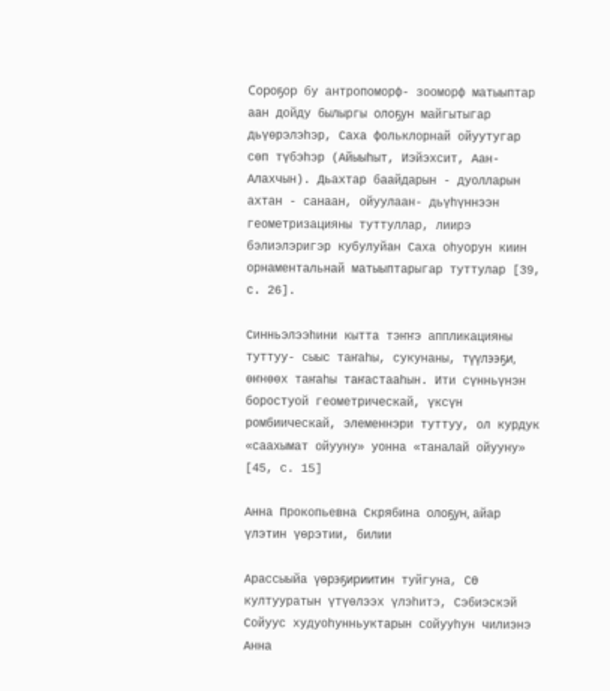Сороҕор бу антропоморф- зооморф матыыптар аан дойду былыргы олоҕун майгытыгар дьүөрэлэһэр, Саха фольклорнай ойуутугар сөп түбэһэр (Айыыһыт, Иэйэхсит, Аан-Алахчын). Дьахтар баайдарын - дуолларын ахтан - санаан, ойуулаан- дьүһүннээн геометризацияны туттуллар, лиирэ бэлиэлэригэр кубулуйан Саха оһуорун киин орнаментальнай матыыптарыгар туттулар [39, с. 26].

Синньэлээһини кытта тэҥҥэ аппликацияны туттуу- сыыс таҥаһы, сукунаны, түүлээҕи, өҥнөөх таҥаһы таҥастааһын. Ити сүнньүнэн боростуой геометрическай, үксүн ромбиическай, элеменнэри туттуу, ол курдук «саахымат ойууну» уонна «таналай ойууну» [45, с. 15]

Анна Прокопьевна Скрябина олоҕун, айар үлэтин үөрэтии, билии

Арассыыйа үөрэҕириитин туйгуна, СӨ култууратын үтүөлээх үлэһитэ, Сэбиэскэй Сойуус худуоһунньуктарын сойууһун чилиэнэ Анна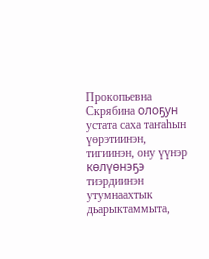Прокопьевна Скрябина олоҕун устата саха таҥаһын үөрэтиинэн, тигиинэн, ону үүнэр көлүөнэҕэ тиэрдиинэн утумнаахтык дьарыктаммыта,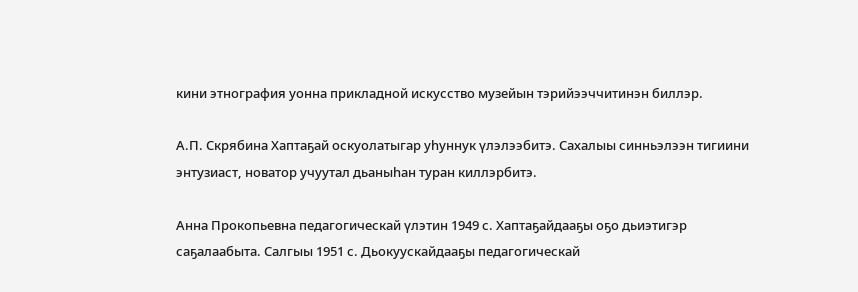кини этнография уонна прикладной искусство музейын тэрийээччитинэн биллэр.

А.П. Скрябина Хаптаҕай оскуолатыгар уһуннук үлэлээбитэ. Сахалыы синньэлээн тигиини энтузиаст, новатор учуутал дьаныһан туран киллэрбитэ.

Анна Прокопьевна педагогическай үлэтин 1949 с. Хаптаҕайдааҕы оҕо дьиэтигэр саҕалаабыта. Салгыы 1951 с. Дьокуускайдааҕы педагогическай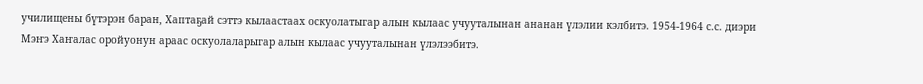училищены бүтэрэн баран, Хаптаҕай сэттэ кылаастаах оскуолатыгар алын кылаас учууталынан ананан үлэлии кэлбитэ. 1954-1964 с.с. диэри Мэҥэ Хаҥалас оройуонун араас оскуолаларыгар алын кылаас учууталынан үлэлээбитэ.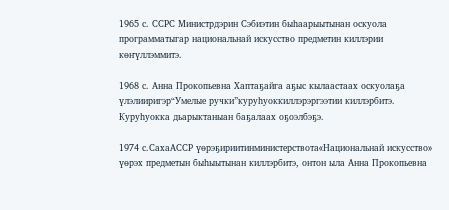1965 с. ССРС Министрдэрин Сэбиэтин быһаарыытынан оскуола программатыгар национальнай искусство предметин киллэрии көҥүллэммитэ.

1968 с. Анна Прокопьевна Хаптаҕайга аҕыс кылаастаах оскуолаҕа үлэлииригэр“Умелые ручки”куруһуоккиллэрэргээтии киллэрбитэ. Куруһуокка дьарыктаныан баҕалаах оҕоэлбэҕэ.

1974 с.СахаАССР үөрэҕириитинминистерствота«Национальнай искусство» үөрэх предметын быһыытынан киллэрбитэ, онтон ыла Анна Прокопьевна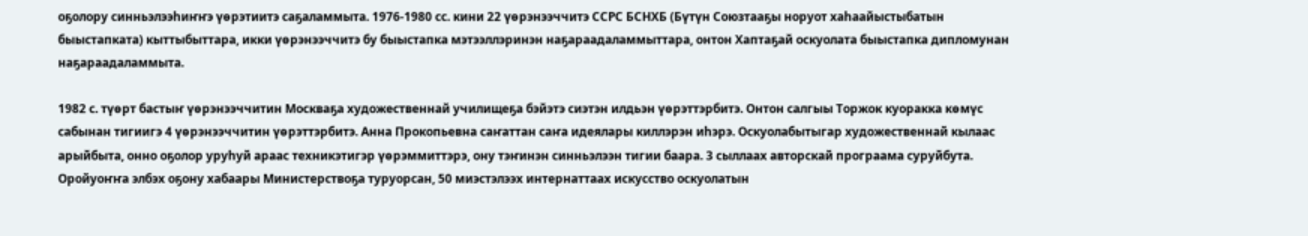оҕолору синньэлээһиҥҥэ үөрэтиитэ саҕаламмыта. 1976-1980 сс. кини 22 үөрэнээччитэ ССРС БСНХБ (Бүтүн Союзтааҕы норуот хаһаайыстыбатын быыстапката) кыттыбыттара, икки үөрэнээччитэ бу быыстапка мэтээллэринэн наҕараадаламмыттара, онтон Хаптаҕай оскуолата быыстапка дипломунан наҕараадаламмыта.

1982 с. түөрт бастыҥ үөрэнээччитин Москваҕа художественнай училищеҕа бэйэтэ сиэтэн илдьэн үөрэттэрбитэ. Онтон салгыы Торжок куоракка көмүс сабынан тигиигэ 4 үөрэнээччитин үөрэттэрбитэ. Анна Прокопьевна саҥаттан саҥа идеялары киллэрэн иһэрэ. Оскуолабытыгар художественнай кылаас арыйбыта, онно оҕолор уруһуй араас техникэтигэр үөрэммиттэрэ, ону тэҥинэн синньэлээн тигии баара. 3 сыллаах авторскай програама суруйбута. Оройуоҥҥа элбэх оҕону хабаары Министерствоҕа туруорсан, 50 миэстэлээх интернаттаах искусство оскуолатын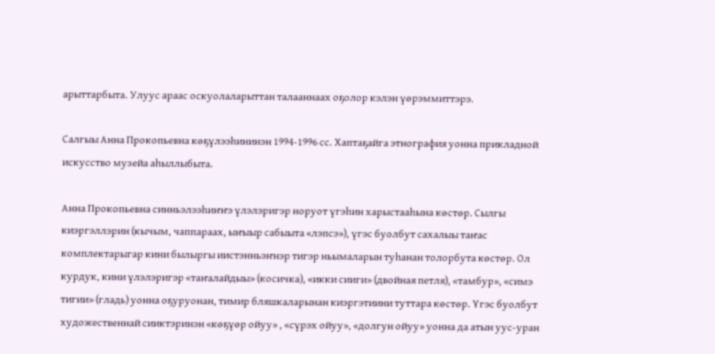арыттарбыта. Улуус араас оскуолаларыттан талааннаах оҕолор кэлэн үөрэммиттэрэ.

Салгыы Анна Прокопьевна көҕүлээһининэн 1994-1996 сс. Хаптаҕайга этнография уонна прикладной искусство музейа аһыллыбыта.

Анна Прокопьевна синньэлээһиҥҥэ үлэлэригэр норуот үгэһин харыстааһына көстөр. Сылгы киэргэллэрин (кычым, чаппараах, ыҥыыр сабыыта «лэпсэ»), үгэс буолбут сахалыы таҥас комплектарыгар кини былыргы иистэнньэҥнэр тигэр ньымаларын туһанан толорбута көстөр. Ол курдук, кини үлэлэригэр «таҥалайдыы» (косичка), «икки сииги» (двойная петля), «тамбур», «симэ тигии» (гладь) уонна оҕуруонан, тимир бляшкаларынан киэргэтиини туттара көстөр. Үгэс буолбут художественнай сииктэринэн «көҕүөр ойуу» , «сүрэх ойуу», «долгун ойуу» уонна да атын уус-уран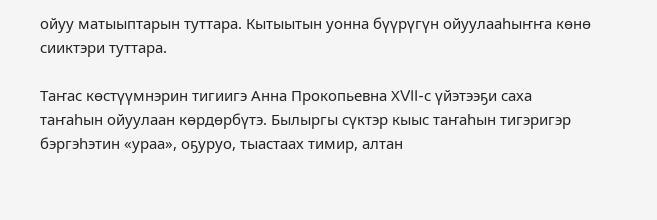ойуу матыыптарын туттара. Кытыытын уонна бүүрүгүн ойуулааһыҥҥа көнө сииктэри туттара.

Таҥас көстүүмнэрин тигиигэ Анна Прокопьевна ХVII-с үйэтээҕи саха таҥаһын ойуулаан көрдөрбүтэ. Былыргы сүктэр кыыс таҥаһын тигэригэр бэргэһэтин «ураа», оҕуруо, тыастаах тимир, алтан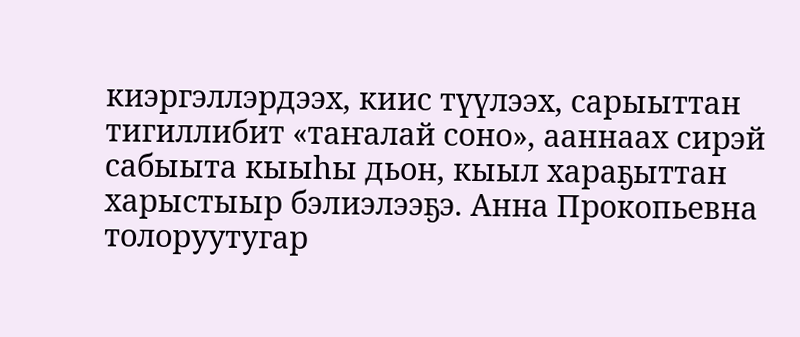киэргэллэрдээх, киис түүлээх, сарыыттан тигиллибит «таҥалай соно», ааннаах сирэй сабыыта кыыһы дьон, кыыл хараҕыттан харыстыыр бэлиэлээҕэ. Анна Прокопьевна толоруутугар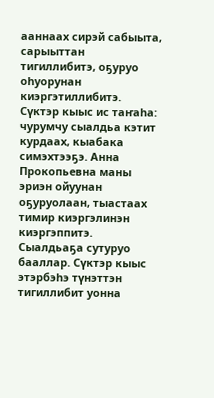ааннаах сирэй сабыыта, сарыыттан тигиллибитэ, оҕуруо оһуорунан киэргэтиллибитэ. Сүктэр кыыс ис таҥаһа: чурумчу сыалдьа кэтит курдаах, кыабака симэхтээҕэ. Анна Прокопьевна маны эриэн ойуунан оҕуруолаан, тыастаах тимир киэргэлинэн киэргэппитэ. Сыалдьаҕа сутуруо бааллар. Сүктэр кыыс этэрбэһэ түнэттэн тигиллибит уонна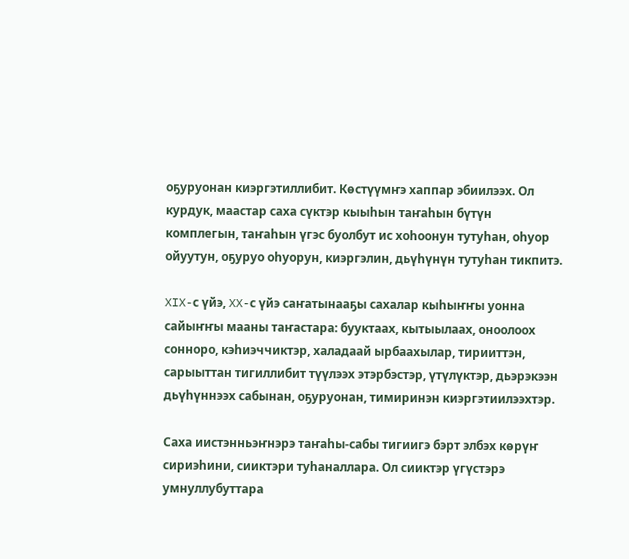оҕуруонан киэргэтиллибит. Көстүүмҥэ хаппар эбиилээх. Ол курдук, маастар саха сүктэр кыыһын таҥаһын бүтүн комплегын, таҥаһын үгэс буолбут ис хоһоонун тутуһан, оһуор ойуутун, оҕуруо оһуорун, киэргэлин, дьүһүнүн тутуһан тикпитэ.

XIX-с үйэ, XX-с үйэ саҥатынааҕы сахалар кыһыҥҥы уонна сайыҥҥы мааны таҥастара: бууктаах, кытыылаах, оноолоох сонноро, кэһиэччиктэр, халадаай ырбаахылар, тирииттэн, сарыыттан тигиллибит түүлээх этэрбэстэр, үтүлүктэр, дьэрэкээн дьүһүннээх сабынан, оҕуруонан, тимиринэн киэргэтиилээхтэр.

Саха иистэнньэҥнэрэ таҥаһы-сабы тигиигэ бэрт элбэх көрүҥ сириэһини, сииктэри туһаналлара. Ол сииктэр үгүстэрэ умнуллубуттара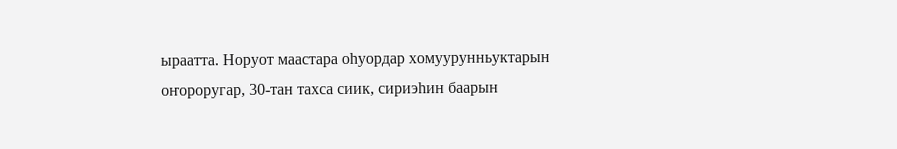ыраатта. Норуот маастара оһуордар хомуурунньуктарын оҥороругар, 30-тан тахса сиик, сириэһин баарын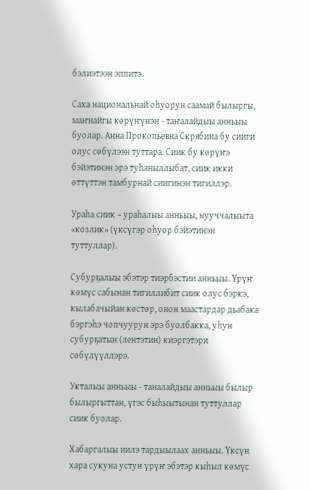бэлиэтээн эппитэ.

Саха национальнай оһуорун саамай былыргы, маҥнайгы көрүҥүнэн - таҥалайдыы анньыы буолар. Анна Прокопьевна Скрябина бу сииги олус сөбүлээн туттара. Сиик бу көрүҥэ бэйэтинэн эрэ туһаныллыбат, сиик икки өттүттэн тамбурнай сиигинэн тигиллэр.

Ураһа сиик – ураһалыы анньыы, нууччалыыта «козлик» (үксүгэр оһуор бэйэтинэн туттуллар).

Субурҕалыы эбэтэр тиэрбэстии анньыы. Үрүҥ көмүс сабынан тигиллибит сиик олус бэркэ, кылабачыйан көстөр, онон маастардар дьабака бэргэһэ чопчуурун эрэ буолбакка, уһун субурҕатын (лентэтин) киэргэтэри сөбүлүүллэрэ.

Укталыы анньыы - таналайдыы анньыы былыр былыргыттан, үгэс быһыытынан туттуллар сиик буолар.

Хабаргалыы иилэ тардыылаах анньыы. Үксүн хара сукуна устун үрүҥ эбэтэр кыһыл көмүс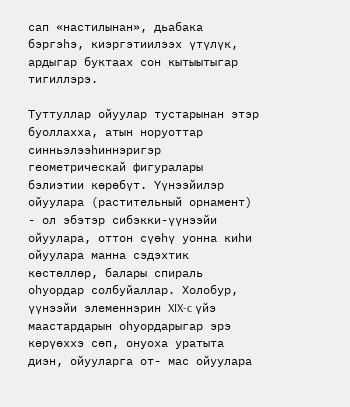сап «настилынан», дьабака бэргэһэ, киэргэтиилээх үтүлүк, ардыгар буктаах сон кытыытыгар тигиллэрэ.

Туттуллар ойуулар тустарынан этэр буоллахха, атын норуоттар синньэлээһиннэригэр геометрическай фигуралары бэлиэтии көрөбүт. Үүнээйилэр ойуулара (растительный орнамент) - ол эбэтэр сибэкки-үүнээйи ойуулара, оттон сүөһү уонна киһи ойуулара манна сэдэхтик көстөллөр, балары спираль оһуордар солбуйаллар. Холобур, үүнээйи элеменнэрин XIX-c үйэ маастардарын оһуордарыгар эрэ көрүөххэ сөп, онуоха уратыта диэн, ойууларга от- мас ойуулара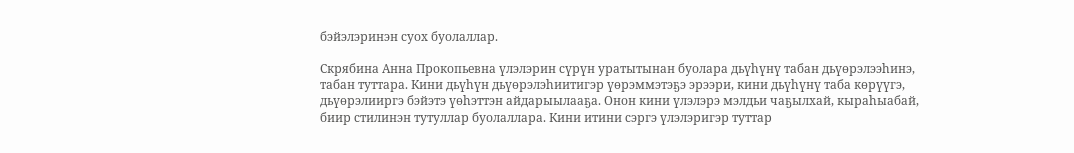бэйэлэринэн суох буолаллар.

Скрябина Анна Прокопьевна үлэлэрин сүрүн уратытынан буолара дьүһүнү табан дьүөрэлээһинэ, табан туттара. Кини дьүһүн дьүөрэлэһиитигэр үөрэммэтэҕэ эрээри, кини дьүһүнү таба көрүүгэ, дьүөрэлииргэ бэйэтэ үөһэттэн айдарыылааҕа. Онон кини үлэлэрэ мэлдьи чаҕылхай, кыраһыабай, биир стилинэн тутуллар буолаллара. Кини итини сэргэ үлэлэригэр туттар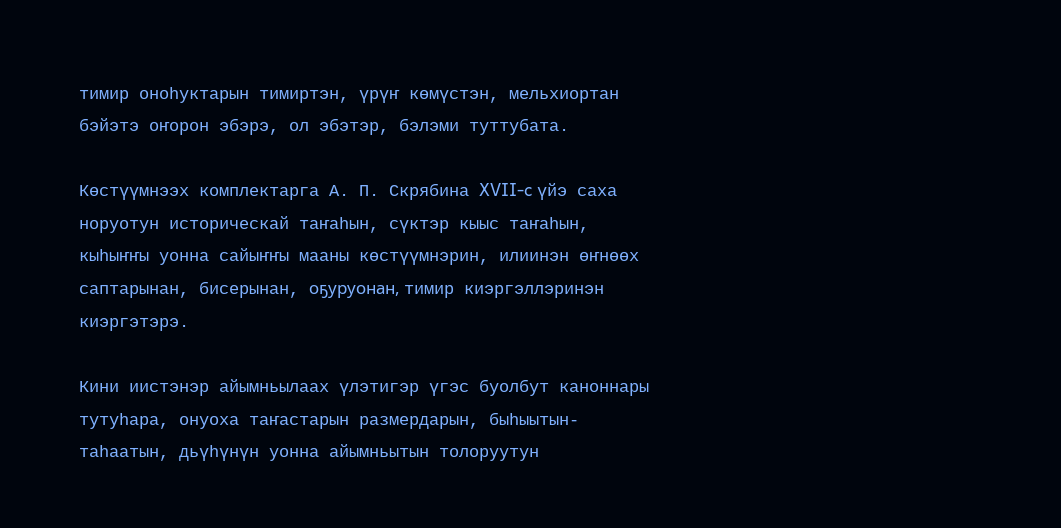тимир оноһуктарын тимиртэн, үрүҥ көмүстэн, мельхиортан бэйэтэ оҥорон эбэрэ, ол эбэтэр, бэлэми туттубата.

Көстүүмнээх комплектарга А. П. Скрябина XVII-c үйэ саха норуотун историческай таҥаһын, сүктэр кыыс таҥаһын, кыһыҥҥы уонна сайыҥҥы мааны көстүүмнэрин, илиинэн өҥнөөх саптарынан, бисерынан, оҕуруонан, тимир киэргэллэринэн киэргэтэрэ.

Кини иистэнэр айымньылаах үлэтигэр үгэс буолбут каноннары тутуһара, онуоха таҥастарын размердарын, быһыытын-таһаатын, дьүһүнүн уонна айымньытын толоруутун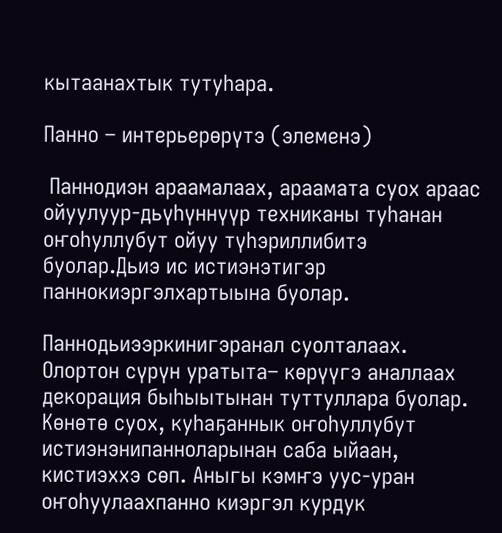кытаанахтык тутуһара.

Панно – интерьерөрүтэ (элеменэ)

 Паннодиэн араамалаах, араамата суох араас ойуулуур-дьүһүннүүр техниканы туһанан оҥоһуллубут ойуу түһэриллибитэ буолар.Дьиэ ис истиэнэтигэр паннокиэргэлхартыына буолар.

Паннодьиээркинигэранал суолталаах. Олортон сүрүн уратыта– көрүүгэ аналлаах декорация быһыытынан туттуллара буолар. Көнөтө суох, куһаҕаннык оҥоһуллубут истиэнэнипанноларынан саба ыйаан, кистиэххэ сөп. Аныгы кэмҥэ уус-уран оҥоһуулаахпанно киэргэл курдук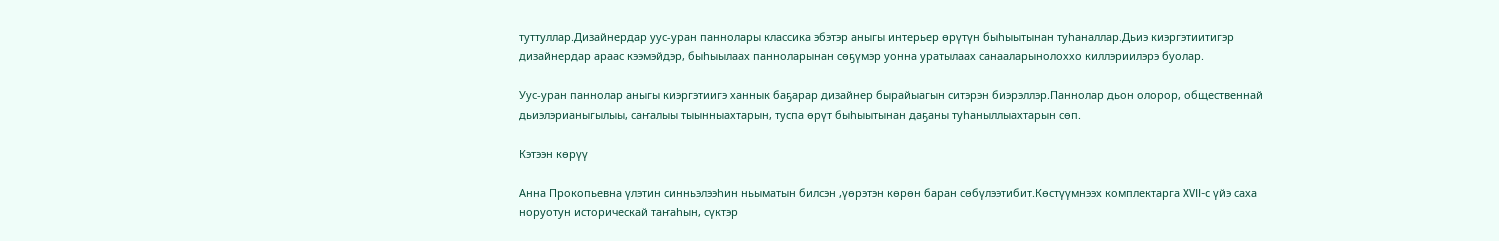туттуллар.Дизайнердар уус-уран паннолары классика эбэтэр аныгы интерьер өрүтүн быһыытынан туһаналлар.Дьиэ киэргэтиитигэр дизайнердар араас кээмэйдэр, быһыылаах панноларынан сөҕүмэр уонна уратылаах санааларынолоххо киллэриилэрэ буолар.

Уус-уран паннолар аныгы киэргэтиигэ ханнык баҕарар дизайнер бырайыагын ситэрэн биэрэллэр.Паннолар дьон олорор, общественнай дьиэлэрианыгылыы, саҥалыы тыынныахтарын, туспа өрүт быһыытынан даҕаны туһаныллыахтарын сөп.

Кэтээн көрүү

Анна Прокопьевна үлэтин синньэлээһин ньыматын билсэн ,үөрэтэн көрөн баран сөбүлээтибит.Көстүүмнээх комплектарга XVII-c үйэ саха норуотун историческай таҥаһын, сүктэр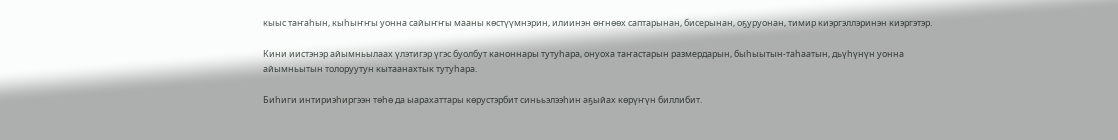кыыс таҥаһын, кыһыҥҥы уонна сайыҥҥы мааны көстүүмнэрин, илиинэн өҥнөөх саптарынан, бисерынан, оҕуруонан, тимир киэргэллэринэн киэргэтэр.

Кини иистэнэр айымньылаах үлэтигэр үгэс буолбут каноннары тутуһара, онуоха таҥастарын размердарын, быһыытын-таһаатын, дьүһүнүн уонна айымньытын толоруутун кытаанахтык тутуһара.

Биһиги интириэһиргээн төһө да ыарахаттары көрустэрбит синььэлээһин аҕыйах көрүҥүн биллибит.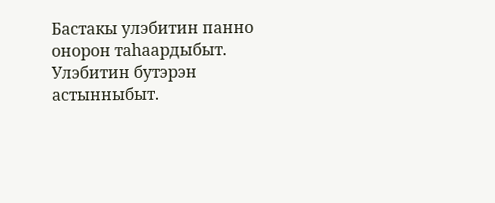Бастакы улэбитин панно онорон таһаардыбыт. Улэбитин бутэрэн астынныбыт.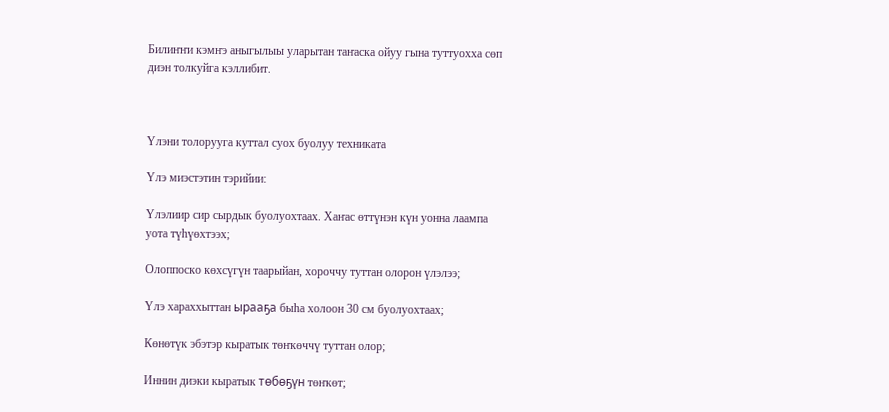Билиҥҥи кэмҥэ аныгылыы уларытан таҥаска ойуу гына туттуохха сөп диэн толкуйга кэллибит.



Үлэни толорууга куттал суох буолуу техниката

Үлэ миэстэтин тэрийии:

Үлэлиир сир сырдык буолуохтаах. Хаҥас өттүнэн күн уонна лаампа уота түһүөхтээх;

Олоппоско көхсүгүн таарыйан, хороччу туттан олорон үлэлээ;

Үлэ хараххыттан ырааҕа быһа холоон 30 см буолуохтаах;

Көнөтүк эбэтэр кыратык төҥкөччү туттан олор;

Иннин диэки кыратык төбөҕүн төҥкөт;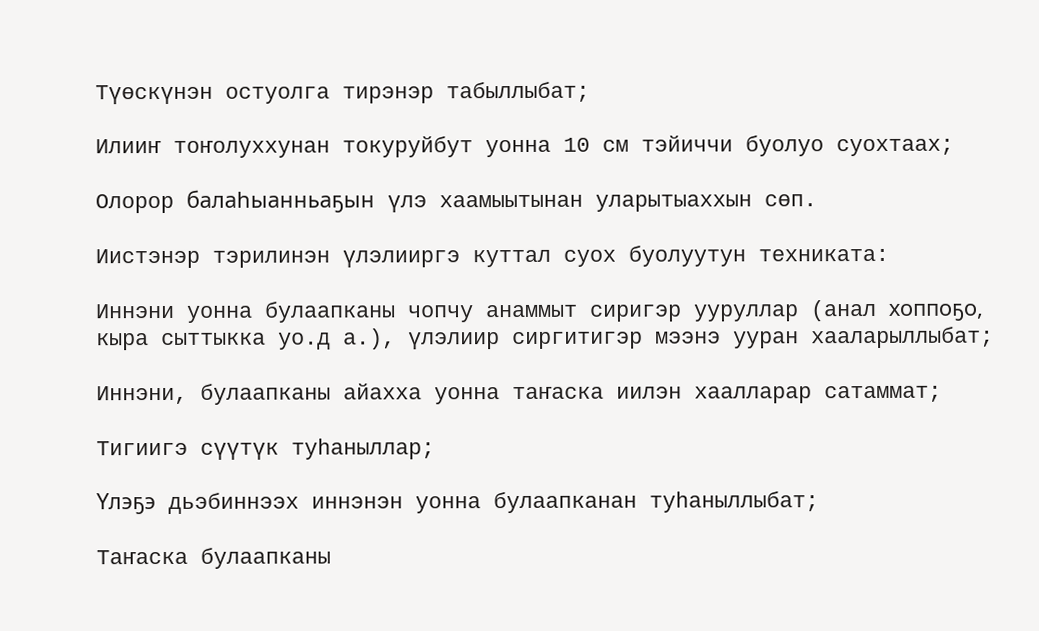Түөскүнэн остуолга тирэнэр табыллыбат;

Илииҥ тоҥолуххунан токуруйбут уонна 10 см тэйиччи буолуо суохтаах;

Олорор балаһыанньаҕын үлэ хаамыытынан уларытыаххын сөп.

Иистэнэр тэрилинэн үлэлииргэ куттал суох буолуутун техниката:

Иннэни уонна булаапканы чопчу анаммыт сиригэр ууруллар (анал хоппоҕо, кыра сыттыкка уо.д а.), үлэлиир сиргитигэр мээнэ ууран хааларыллыбат;

Иннэни, булаапканы айахха уонна таҥаска иилэн хаалларар сатаммат;

Тигиигэ сүүтүк туһаныллар;

Үлэҕэ дьэбиннээх иннэнэн уонна булаапканан туһаныллыбат;

Таҥаска булаапканы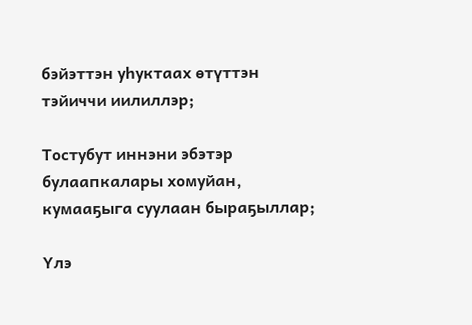бэйэттэн уһуктаах өтүттэн тэйиччи иилиллэр;

Тостубут иннэни эбэтэр булаапкалары хомуйан, кумааҕыга суулаан быраҕыллар;

Үлэ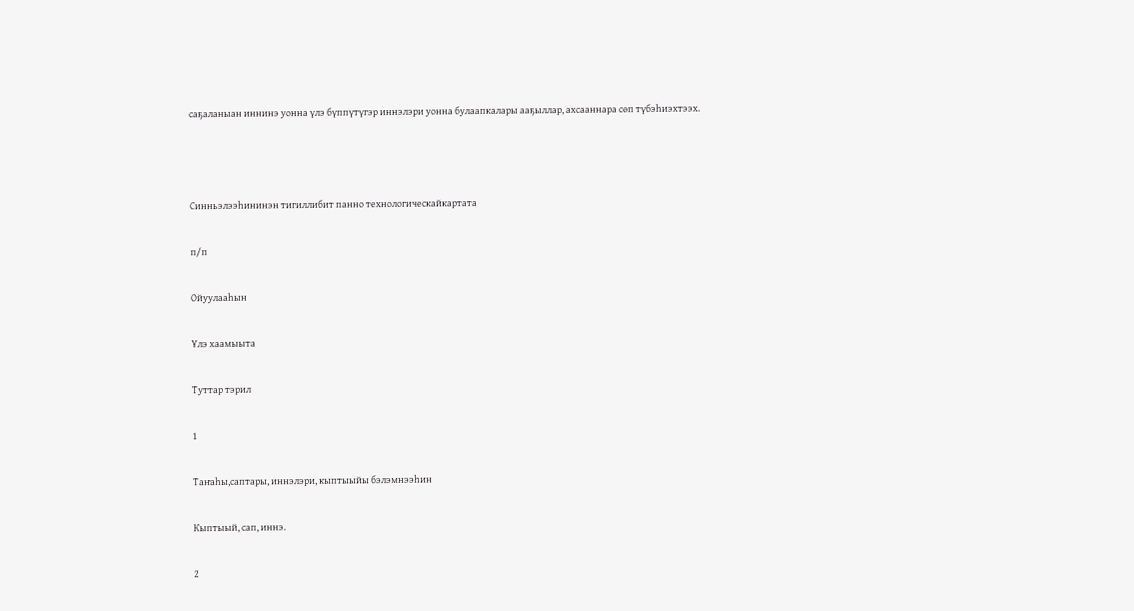саҕаланыан иннинэ уонна үлэ бүппүтүгэр иннэлэри уонна булаапкалары ааҕыллар, ахсааннара сөп түбэһиэхтээх.



Синньэлээһининэн тигиллибит панно технологическайкартата

п/п

Ойуулааһын

Үлэ хаамыыта

Туттар тэрил

1

Таҥаһы,саптары, иннэлэри, кыптыыйы бэлэмнээһин

Кыптыый, сап, иннэ.

2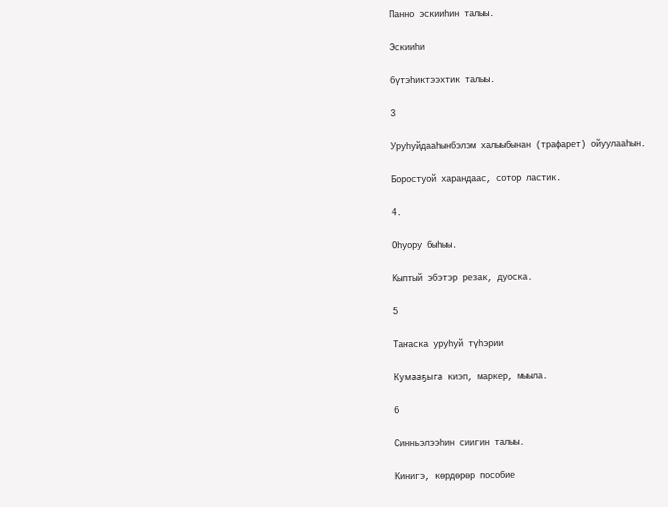Панно эскииһин талыы.

Эскииһи

бүтэһиктээхтик талыы.

3

Уруһуйдааһынбэлэм халыыбынан (трафарет) ойуулааһын.

Боростуой харандаас, сотор ластик.

4.

Оһуору быһыы.

Кыптый эбэтэр резак, дуоска.

5

Таҥаска уруһуй түһэрии

Кумааҕыга киэп, маркер, мыыла.

6

Синньэлээһин сиигин талыы.

Кинигэ, көрдөрөр пособие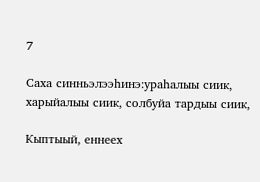7

Саха синньэлээһинэ:ураһалыы сиик, харыйалыы сиик, солбуйа тардыы сиик,

Кыптыый, еннеех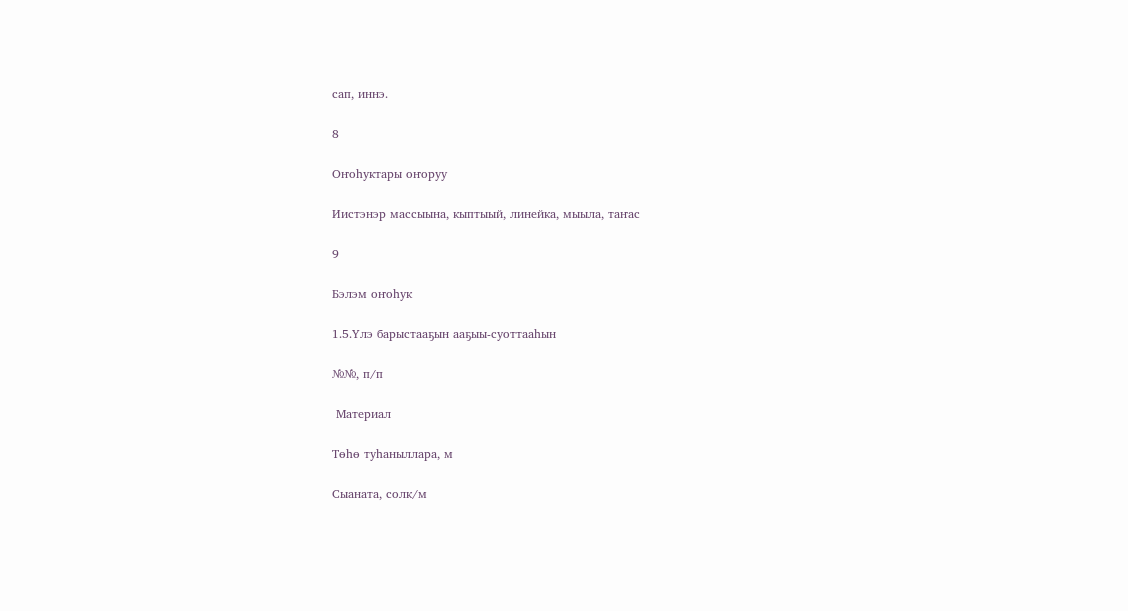сап, иннэ.

8

Оҥоһуктары оҥоруу

Иистэнэр массыына, кыптыый, линейка, мыыла, таҥас

9

Бэлэм оҥоһук

1.5.Үлэ барыстааҕын ааҕыы-суоттааһын

№№, п/п

 Материал

Төһө туһаныллара, м

Сыаната, солк/м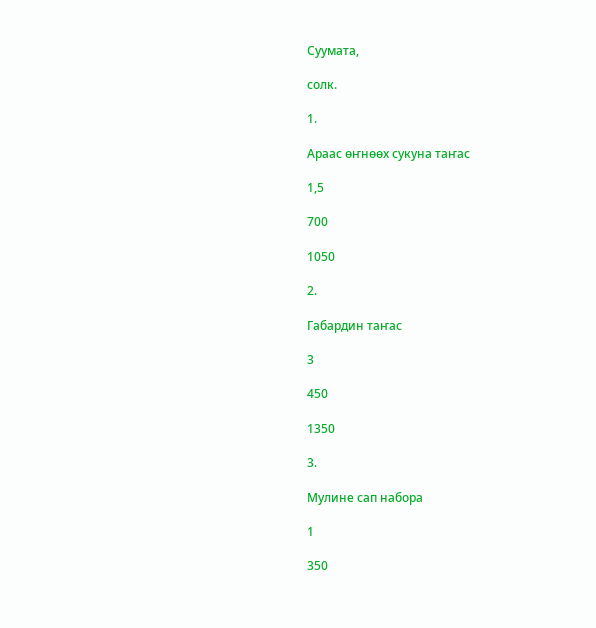Суумата,

солк.

1.

Араас өҥнөөх сукуна таҥас

1,5

700

1050

2.

Габардин таҥас

3

450

1350

3.

Мулине сап набора

1

350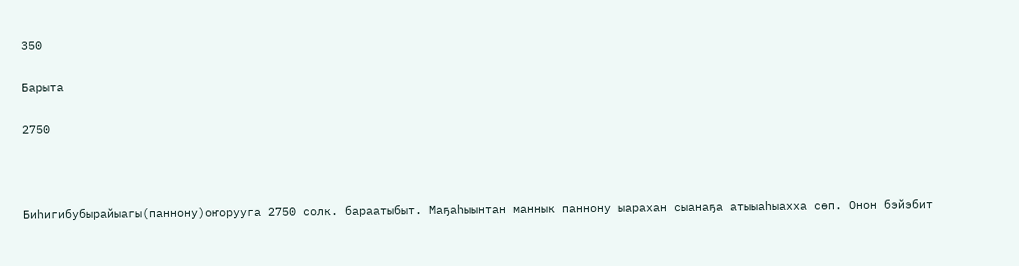350

Барыта

2750



Биһигибубырайыагы(паннону)оҥорууга 2750 солк. бараатыбыт. Маҕаһыынтан маннык паннону ыарахан сыанаҕа атыыаһыахха сөп. Онон бэйэбит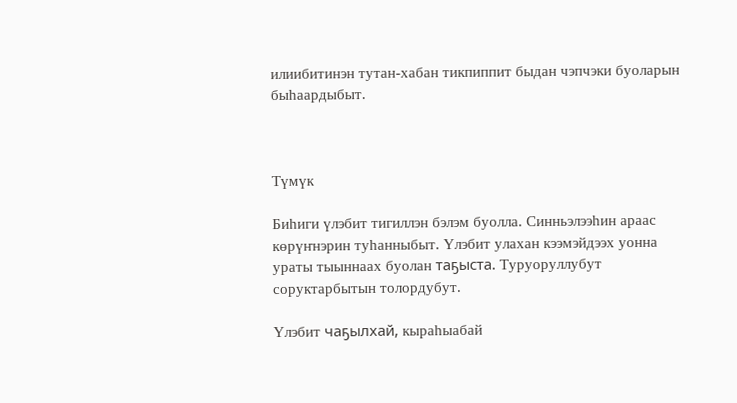илиибитинэн тутан-хабан тикпиппит быдан чэпчэки буоларын быһаардыбыт.



Түмүк

Биһиги үлэбит тигиллэн бэлэм буолла. Синньэлээһин араас көрүҥнэрин туһанныбыт. Үлэбит улахан кээмэйдээх уонна ураты тыыннаах буолан таҕыста. Туруоруллубут соруктарбытын толордубут.

Үлэбит чаҕылхай, кыраһыабай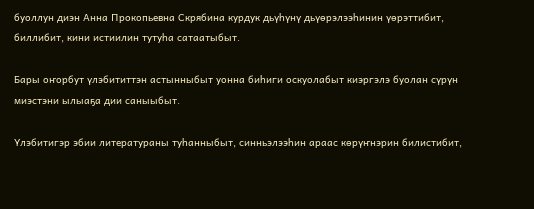буоллун диэн Анна Прокопьевна Скрябина курдук дьүһүнү дьүөрэлээһинин үөрэттибит, биллибит, кини истиилин тутуһа сатаатыбыт.

Бары оҥорбут үлэбититтэн астынныбыт уонна биһиги оскуолабыт киэргэлэ буолан сүрүн миэстэни ылыаҕа дии саныыбыт.

Үлэбитигэр эбии литератураны туһанныбыт, синньэлээһин араас көрүҥнэрин билистибит,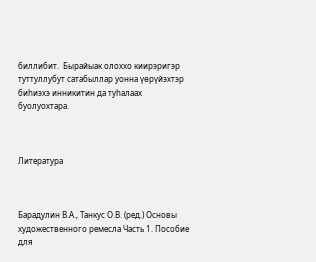биллибит.  Бырайыак олоххо киирэригэр туттуллубут сатабыллар уонна үөрүйэхтэр биһиэхэ инникитин да туһалаах буолуохтара.



Литература



Барадулин В.А., Танкус О.В. (ред.) Основы художественного ремесла Часть 1. Пособие для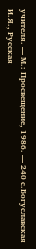учителя. — М.: Просвещение, 1986. — 240 с.Богуславская И.Я., Русская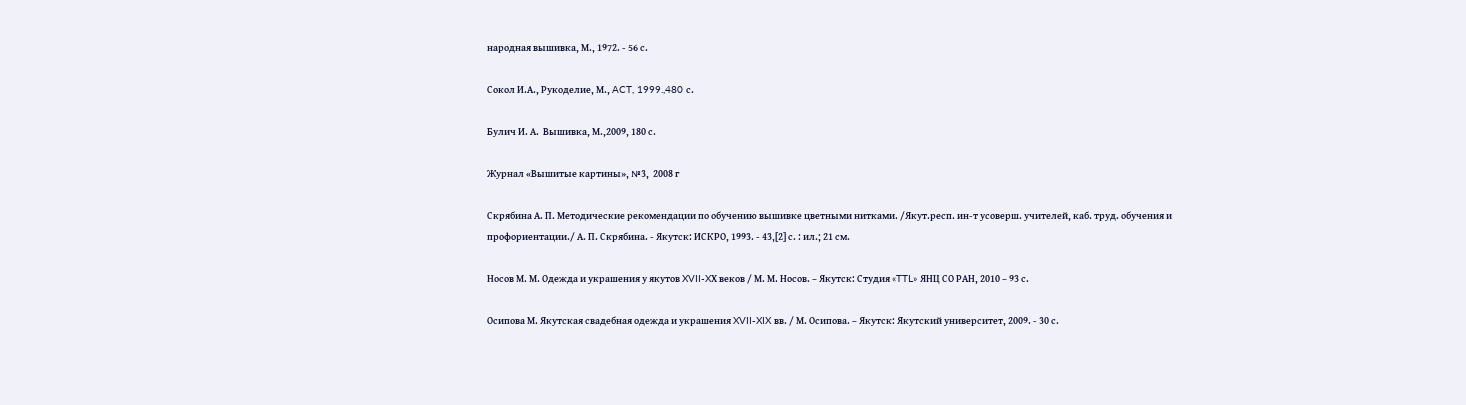народная вышивка, М., 1972. - 56 с.

Сокол И.А., Рукоделие, М., ACT, 1999.,480 с.

Булич И. А.  Вышивка, М.,2009, 180 с.

Журнал «Вышитые картины», №3,  2008 г

Скрябина А. П. Методические рекомендации по обучению вышивке цветными нитками. /Якут.респ. ин-т усоверш. учителей, каб. труд. обучения и профориентации./ А. П. Скрябина. - Якутск: ИСКРО, 1993. - 43,[2] с. : ил.; 21 см.

Носов М. М. Одежда и украшения у якутов XVII-XХ веков / М. М. Носов. – Якутск: Студия «TTL» ЯНЦ СО РАН, 2010 – 93 с.

Осипова М. Якутская свадебная одежда и украшения XVII-XIX вв. / М. Осипова. – Якутск: Якутский университет, 2009. - 30 с.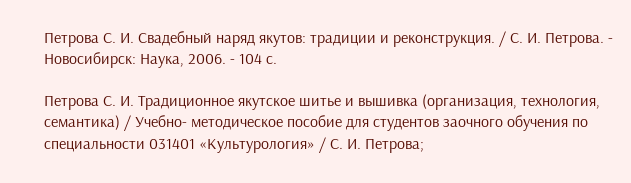Петрова С. И. Свадебный наряд якутов: традиции и реконструкция. / С. И. Петрова. - Новосибирск: Наука, 2006. - 104 с.

Петрова С. И. Традиционное якутское шитье и вышивка (организация, технология, семантика) / Учебно- методическое пособие для студентов заочного обучения по специальности 031401 «Культурология» / С. И. Петрова;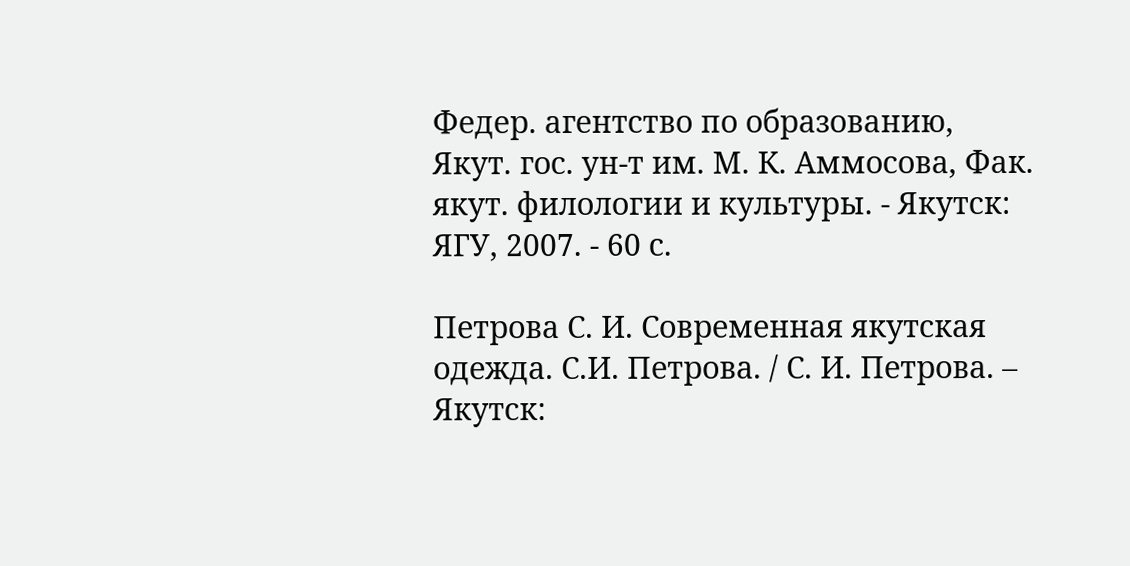Федер. агентство по образованию, Якут. гос. ун-т им. М. К. Аммосова, Фак. якут. филологии и культуры. - Якутск: ЯГУ, 2007. - 60 с.

Петрова С. И. Современная якутская одежда. С.И. Петрова. / С. И. Петрова. – Якутск: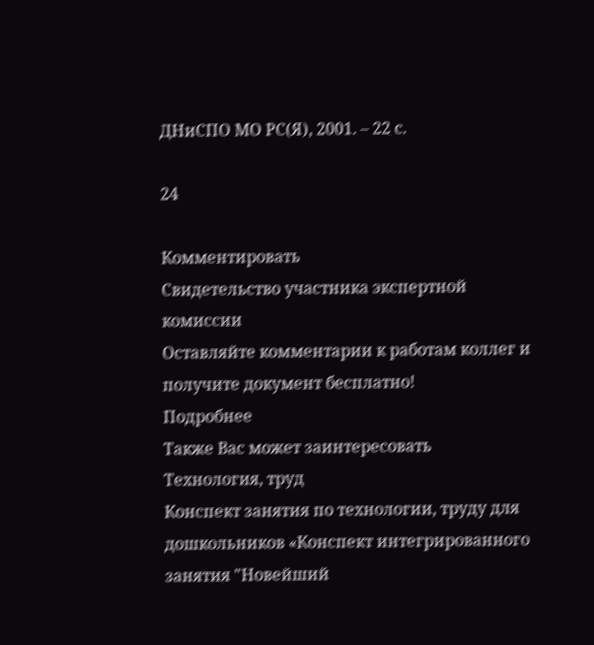ДНиСПО МО РС(Я), 2001. – 22 с.

24

Комментировать
Свидетельство участника экспертной комиссии
Оставляйте комментарии к работам коллег и получите документ бесплатно!
Подробнее
Также Вас может заинтересовать
Технология, труд
Конспект занятия по технологии, труду для дошкольников «Конспект интегрированного занятия "Новейший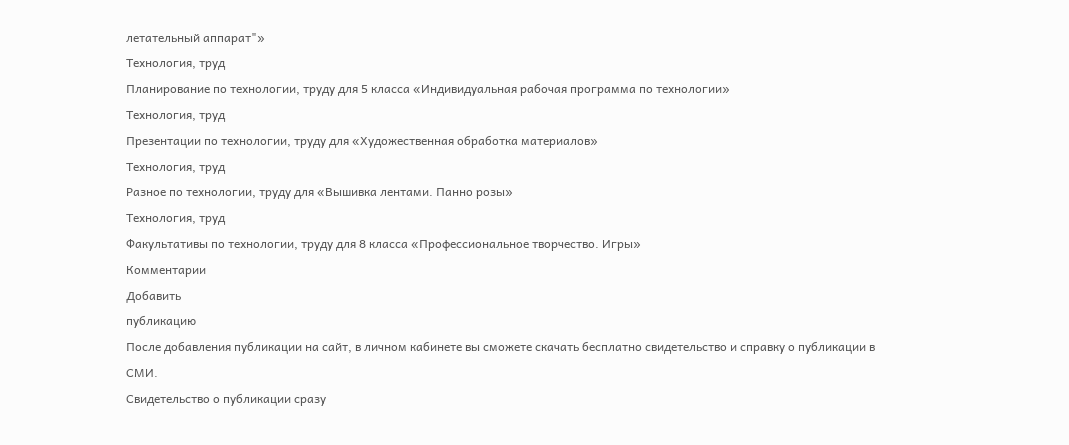летательный аппарат"»
Технология, труд
Планирование по технологии, труду для 5 класса «Индивидуальная рабочая программа по технологии»
Технология, труд
Презентации по технологии, труду для «Художественная обработка материалов»
Технология, труд
Разное по технологии, труду для «Вышивка лентами. Панно розы»
Технология, труд
Факультативы по технологии, труду для 8 класса «Профессиональное творчество. Игры»
Комментарии
Добавить
публикацию
После добавления публикации на сайт, в личном кабинете вы сможете скачать бесплатно свидетельство и справку о публикации в СМИ.
Cвидетельство о публикации сразу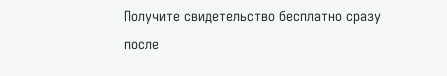Получите свидетельство бесплатно сразу после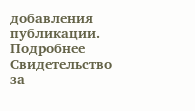добавления публикации.
Подробнее
Свидетельство за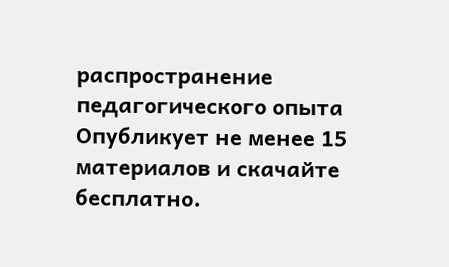распространение педагогического опыта
Опубликует не менее 15 материалов и скачайте бесплатно.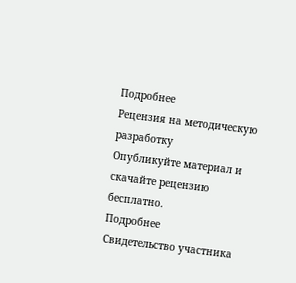Подробнее
Рецензия на методическую разработку
Опубликуйте материал и скачайте рецензию бесплатно.
Подробнее
Свидетельство участника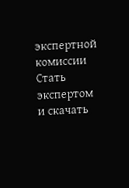экспертной комиссии
Стать экспертом и скачать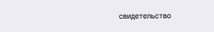свидетельство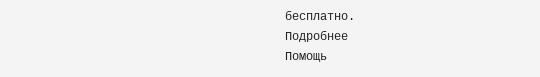бесплатно.
Подробнее
Помощь